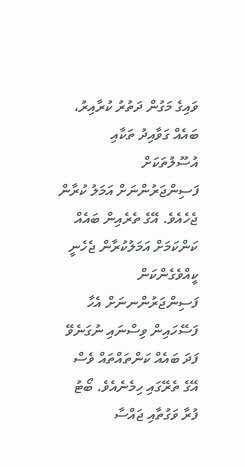ވައިގެ މަގުން ދަތުރު ކުރާއިރު، ބައެއް ގަވާއިދު ތަކާއި އުސޫލުތަކަށް ފަސިންޖަރުންނަށް އަމަލު ކުރާން ޖެހެއެވެ. އޭގެ ތެރެއިން ބައެއް ކަންކަމަށް އަމަލުކުރާން ޖެހެނީ ކީއްވެގެންކަން ފަސިންޖަރުންނނަށް އެހާ ފަސޭހައިން ވިސްނައި ނުގަނެވޭ ފަދަ ބައެއް ކަންތައްތައް ވެސް އޭގެ ތެރޭގައި ހިމެނެއެވެ. ބޯޓު ފުރާ ވަގުތާއި ޖައްސާ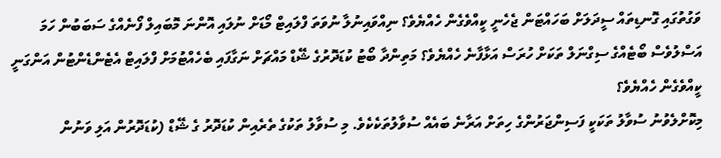ވަގުތުގައި ގޮނޑިތައް ސީދަލަށް ބަހައްޓަން ޖެހެނީ ކީއްވެގެން ހެއްޔެވެ؟ ނިއްވައިނުލާ ނުވަތަ ފްލައިޓް މޯޑަށް ނުލައި އޮންނަ މޮބައިލް ފޯނެއްގެ ސަބަބުން ހަމަ އަސްލުވެސް ބޯޓެއްގެ ސިގްނަލް ތަކަށް ހުރަސް އަޅާފާނެ ހެއްޔެވެ؟ މަތިންދާ ބޯޓު ކުޑަދޮރުގެ ޝޭޑް މައްޗަށް ނަގާފައި ބެހެއްޓުމަށް ފްލައިޓް އެޓެންޑެންޓުން އަންގަނީ ކީއްވެގެން ހެއްޔެވެ؟
މިކޮށްލެވުނު ސުވާލު ތަކަކީ ފަސިންޖަރުންގެ ހިތަށް އަރާނެ ބައެއް ސުވާލުތަކެކެވެ. މި ސުވާލު ތަކުގެ ތެރެއިން ކުޑަދޮރު ގެ ޝޭޑް (ކުޑަދޮރުން އަލި ވަނުން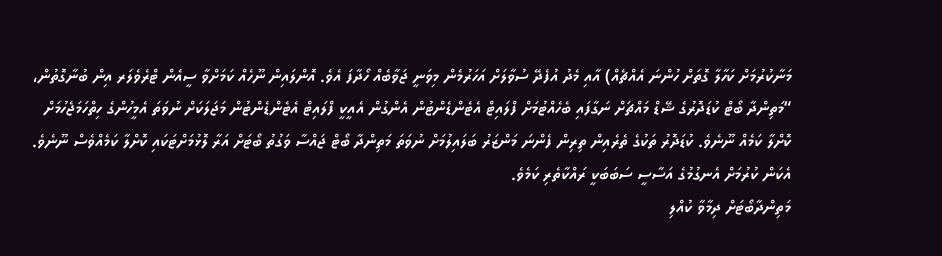މަނާކުރުމަށް ކަހާލާ ގޮތަށް ހުންނަ އެއްޗެއް) އާއި މެދު އުފެދޭ ސުވާލަށް އަހަރުމެން މިވަނީ ޖަވާބެއް ހޯދާފަ އެވެ. އޮންލައިން ނޫހެއް ކަމަށްވާ ސީއެން ޓްރެވެލަރ އިން ބުނާގޮތުން، “މަތިންދާ ބޯޓް ކުޑަދޮރުގެ ޝޭޑް މައްޗަށް ނަގާފައި ބެހެއްޓުމަށް ފްލައިޓް އެޓެންޑެންޓުން އެންގުން އެއީކީ ފްލައިޓް އެޓެންޑެންޓުން މަޖަލަކަށް ނުވަތަ އެމީހުންގެ ހިތްހަމަޖެހުމަށް ކޮށްލާ ކަމެއް ނޫނެވެ. ކުޑަދޮރު ތަކުގެ ތެރެއިން ތިރިން ފެންނަ މަންޒަރު ބަލައިލުމަށް ނުވަތަ މަތިންދާ ބޯޓް ޖައްސާ ވަގުތު ބޯޓަށް އަރާ ލޮޅުމަށްޓަކައި ކޮށްލާ ކަމެއްވެސް ނޫނެވެ. އެކަން ކުރުމަށް އެނގުމުގެ އަސާސީ ސަބަބަކީ ރައްކާތެރި ކަމެވެ.
މަތިންދާބޯޓަށް ދިމާވާ ކުއްލި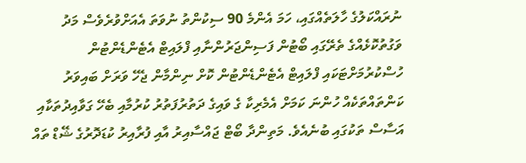ނުރައްކަލުގެ ހާލަތެއްގައި، ހަމަ އެންމެ 90 ސިކުންތު ނުވަތަ އެއަށްވުރެވެސް މަދު ވަގުތުކޮޅެއްގެ ތެރޭގައި ބޯޓުން ފަސިންޖަރުންނާއި ފްލައިޓް އެޓެންޑެންޓުން ހުސްކުރުމަށްޓަކައި ފްލައިޓް އެޓެންޑެންޓުން ކޮށް ނިންމާން ޖެހޭ ވަރަށް ބައިވަރު ކަންތައްތަކެއް ހުންނަ ކަމަށް އެމެރިކާ ގެ ވައިގެ ދަތުރުފަތުރު ކުރުމާއި ބެހޭ ގަވާއިދުތަކާއި އަސާސް ތަކުގައި ބުނެއެވެ. މަތިންދާ ބޯޓް ޖައްސާއިރު އާއި ފުރާއިރު ކުޑަދޮރުގެ ޝޭޑް ތައް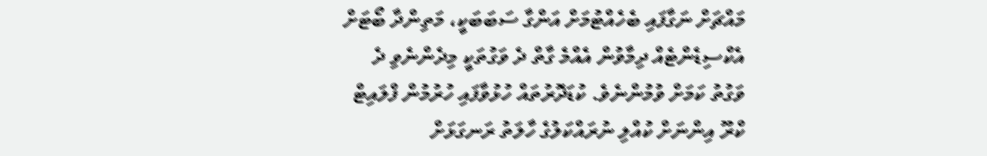މައްޗަށް ނަގާފައި ބެހެއްޓުމަށް އަންގާ ސަބަބަކީ، މަތިންދާ ބޯޓަށް އެކްސިޑެންޓެއް ދިމާވުން އެއްމެ ގާތް ދެ ވަގުތަކީ މިދެންނެވި ދެ ވަގުތު ކަމަށް ވުމުންނެވެ. ކުޑަދޮރުތައް ހުޅުވާފައި ހުރުމުން ފްލައިޓް ކްރޫ އިންނަށް ކުއްލި ނުރައްކަލުގެ ހާލަތު ރަނގަޅަށް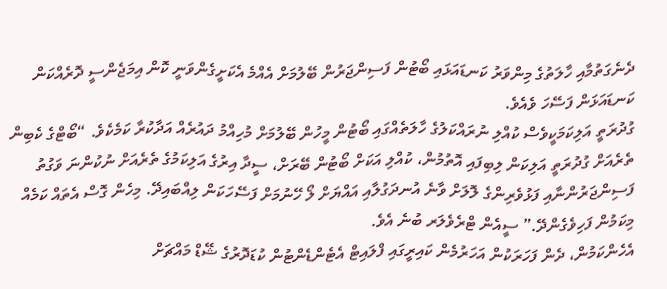ދެނެގަތުމާއި ހާލަތުގެ މިންވަރު ކަނޑައަޅައި ބޯޓުން ފަސިންޖަރުން ބޭލުމަށް އެއްމެ އެކަށީގެންވަނީ ކޮން އިމަޖެންސީ ދޮރެއްކަން ކަނޑައަޅަން ފަސޭހަ ވެއެވެ.
ގުދުރަތީ އަލިކަމަކީވެސް ކުއްލި ނުރައްކަލުގެ ހާލަތެއްގައި ބޯޓުން މީހުން ބޭލުމަށް މުހިއްމު ދައުރެއް އަދާކުރާ ކަމެކެވެ. “ބޯޓްގެ ކެބިން ތެރެއަށް ގުދުރަތީ އަލިކަން ލިބިފައި އޮތުމުން، ކުއްލި އަކަށް ބޯޓުން ބޭރަށް، ސީދާ އިރުގެ އަލިކަމުގެ ތެރެއަށް ނުކުންނަ ވަގުތު ފަސިންޖަރުންނާއި ފަޅުވެރިންގެ ލޮލަށް ވާނެ އުނދަގުލާއި އައްޔަށް ލޯ ހޭނުމަށް ފަސޭހަކަން ލިއްބައިދޭ. މިހެން ގޮސް އެތައް ކަމެއް މިކަމުން ފަހިވެގެންދޭ.” ސީއެން ޓްރެވެލަރ ބުނެ އެވެ.
އެހެންކަމުން، ދެން ފަހަރަކުން އަހަރުމެން ކައިރީގައި ފްލައިޓް އެޓެންޑެންޓުން ކުޑަދޮރުގެ ޝޭޑް މައްޗަށް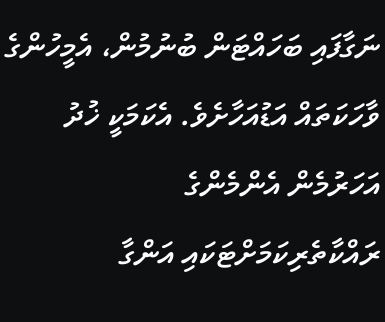ނަގާފައި ބަހައްޓަން ބުނުމުން، އެމީހުންގެ ވާހަކަތައް އަޑުއަހާށެވެ. އެކަމަކީ ޚުދު އަހަރުމެން އެންމެންގެ ރައްކާތެރިކަމަށްޓަކައި އަންގާ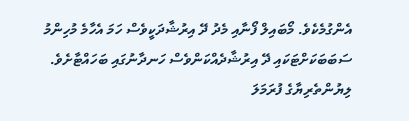އެންގުމެކެވެ. މޯބައިލް ފޯނާއި މެދު ދޭ އިރުޝާދަކީވެސް ހަމަ އެހާމެ މުހިންމު ސަބަބަކަށްޓަކައި ދޭ އިރުޝާދެއްކަންވެސް ހަނދާނުގައި ބަހައްޓާށެވެ.
ލިޔުންތެރިޔާގެ ފުރަމަލަ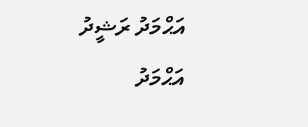އަޙްމަދު ރަޝީދު
އަޙްމަދު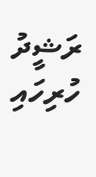ރަޝީދު
ހުރިހައި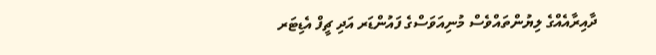ދާއިރާއެއްގެ ލިޔުންތައްވެސް މުނިއަވަސްގެ ފައުންޑަރ އަދި ޗީފް އެޑިޓަރ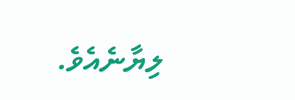ލިޔާނެއެވެ.